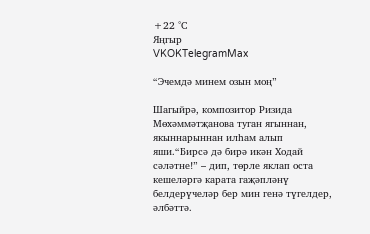+22 °С
Яңгыр
VKOKTelegramMax

“Эчемдә минем озын моң”

Шагыйрә, композитор Ризида Мөхәммәтҗанова туган ягыннан, якыннарыннан илһам алып яши.“Бирсә дә бирә икән Ходай сәләтне!” – дип, төрле яклап оста кешеләргә карата гаҗәпләнү белдерүчеләр бер мин генә түгелдер, әлбәттә.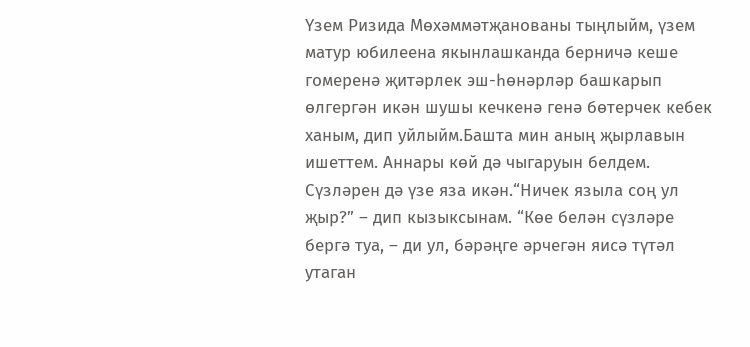Үзем Ризида Мөхәммәтҗанованы тыңлыйм, үзем матур юбилеена якынлашканда берничә кеше гомеренә җитәрлек эш-һөнәрләр башкарып өлгергән икән шушы кечкенә генә бөтерчек кебек ханым, дип уйлыйм.Башта мин аның җырлавын ишеттем. Аннары көй дә чыгаруын белдем. Сүзләрен дә үзе яза икән.“Ничек языла соң ул җыр?” – дип кызыксынам. “Көе белән сүзләре бергә туа, – ди ул, бәрәңге әрчегән яисә түтәл утаган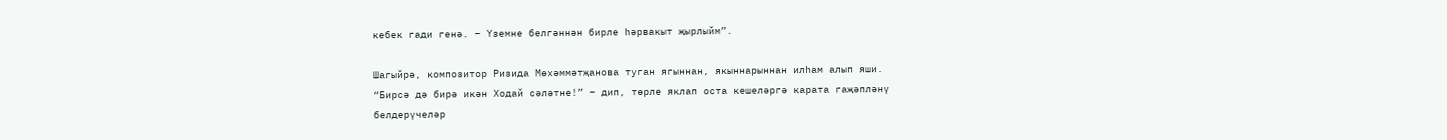кебек гади генә. – Үземне белгәннән бирле һәрвакыт җырлыйм”.

Шагыйрә, композитор Ризида Мөхәммәтҗанова туган ягыннан, якыннарыннан илһам алып яши.
“Бирсә дә бирә икән Ходай сәләтне!” – дип, төрле яклап оста кешеләргә карата гаҗәпләнү белдерүчеләр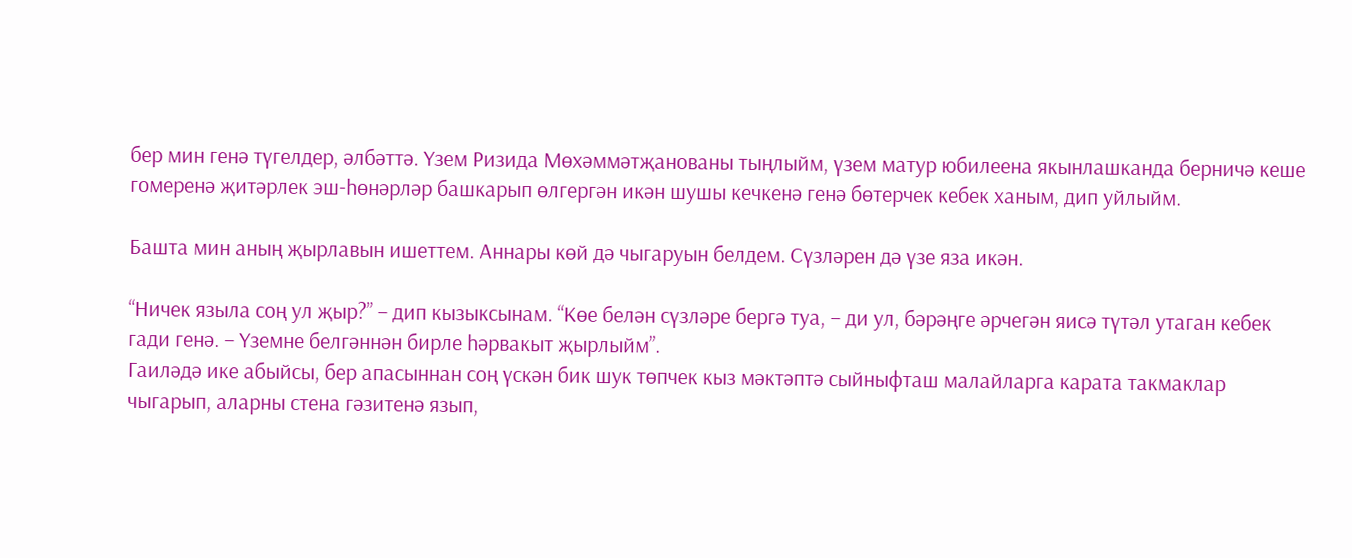бер мин генә түгелдер, әлбәттә. Үзем Ризида Мөхәммәтҗанованы тыңлыйм, үзем матур юбилеена якынлашканда берничә кеше гомеренә җитәрлек эш-һөнәрләр башкарып өлгергән икән шушы кечкенә генә бөтерчек кебек ханым, дип уйлыйм.

Башта мин аның җырлавын ишеттем. Аннары көй дә чыгаруын белдем. Сүзләрен дә үзе яза икән.

“Ничек языла соң ул җыр?” – дип кызыксынам. “Көе белән сүзләре бергә туа, – ди ул, бәрәңге әрчегән яисә түтәл утаган кебек гади генә. – Үземне белгәннән бирле һәрвакыт җырлыйм”.
Гаиләдә ике абыйсы, бер апасыннан соң үскән бик шук төпчек кыз мәктәптә сыйныфташ малайларга карата такмаклар чыгарып, аларны стена гәзитенә язып,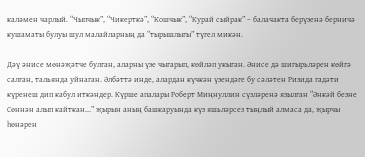каләмен чарлый. “Чыпчык”, “Чикерткә”, “Кошчык”, “Курай сыйрак” – балачакта берүзенә берничә кушаматы булуы шул малайларның да “тырышлыгы” түгел микән.

Дәү әнисе мөнәҗәтче булган, аларны үзе чыгарып, көйләп укыган. Әнисе дә шигырьләрен көйгә салган, тальянда уйнаган. Әлбәттә инде, алардан күчкән үзендәге бу сәләтен Ризида гадәти күренеш дип кабул иткәндер. Күрше апалары Роберт Миңнуллин сүзләренә язылган “Әнкәй безне Сөннән алып кайткан...” җырын аның башкаруында күз яшьләрсез тыңлый алмаса да, җырчы һөнәрен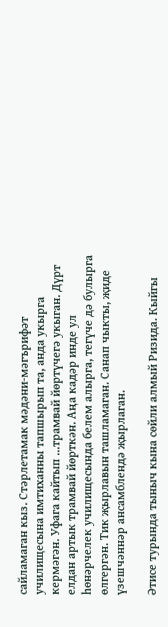сайламаган кыз. Стәрлетамак мәдәни-мәгърифәт училищесына имтиханны тапшырып та, анда укырга кермәгән. Уфага кайтып ...трамвай йөртүчегә укыган. Дүрт елдан артык трамвай йөрткән. Аңа кадәр инде ул һөнәрчелек училищесында белем алырга, тегүче дә булырга өлгергән. Тик җырлавын ташламаган. Санап чыкты, җиде үзешчәннәр ансамблендә җырлаган.

Әтисе турында тыныч кына сөйли алмый Ризида. Кыйгы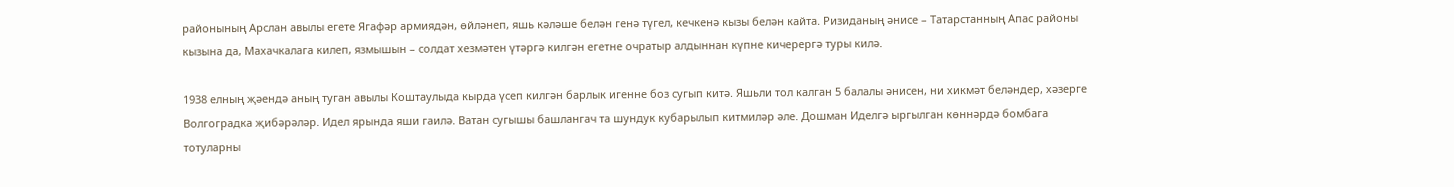районының Арслан авылы егете Ягафәр армиядән, өйләнеп, яшь кәләше белән генә түгел, кечкенә кызы белән кайта. Ризиданың әнисе – Татарстанның Апас районы кызына да, Махачкалага килеп, язмышын – солдат хезмәтен үтәргә килгән егетне очратыр алдыннан күпне кичерергә туры килә.

1938 елның җәендә аның туган авылы Коштаулыда кырда үсеп килгән барлык игенне боз сугып китә. Яшьли тол калган 5 балалы әнисен, ни хикмәт беләндер, хәзерге Волгоградка җибәрәләр. Идел ярында яши гаилә. Ватан сугышы башлангач та шундук кубарылып китмиләр әле. Дошман Иделгә ыргылган көннәрдә бомбага тотуларны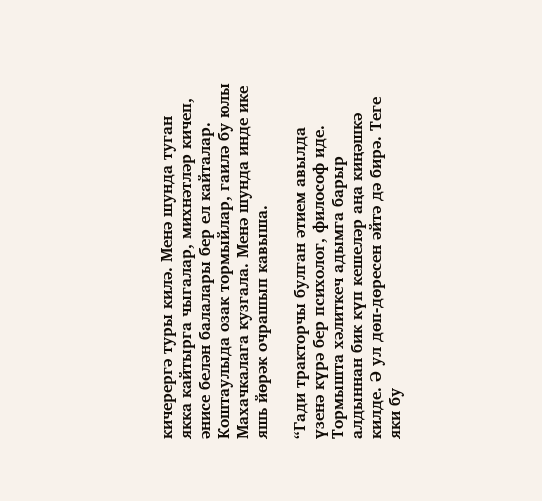кичерергә туры килә. Менә шунда туган якка кайтырга чыгалар, михнәтләр кичеп, әнисе белән балалары бер ел кайталар. Коштаулыда озак тормыйлар, гаилә бу юлы Махачкалага кузгала. Менә шунда инде ике яшь йөрәк очрашып кавыша.

“Гади тракторчы булган әтием авылда үзенә күрә бер психолог, философ иде. Тормышта хәлиткеч адымга барыр алдыннан бик күп кешеләр аңа киңәшкә килде. Ә ул дөп-дөресен әйтә дә бирә. Теге яки бу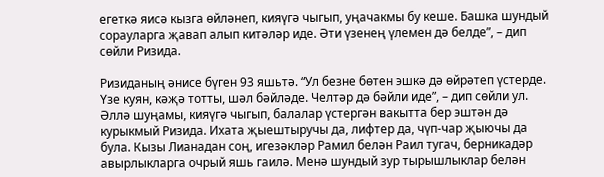егеткә яисә кызга өйләнеп, кияүгә чыгып, уңачакмы бу кеше. Башка шундый сорауларга җавап алып китәләр иде. Әти үзенең үлемен дә белде”, – дип сөйли Ризида.

Ризиданың әнисе бүген 93 яшьтә. “Ул безне бөтен эшкә дә өйрәтеп үстерде. Үзе куян, кәҗә тотты, шәл бәйләде. Челтәр дә бәйли иде”, – дип сөйли ул. Әллә шуңамы, кияүгә чыгып, балалар үстергән вакытта бер эштән дә курыкмый Ризида. Ихата җыештыручы да, лифтер да, чүп-чар җыючы да була. Кызы Лианадан соң, игезәкләр Рамил белән Раил тугач, берникадәр авырлыкларга очрый яшь гаилә. Менә шундый зур тырышлыклар белән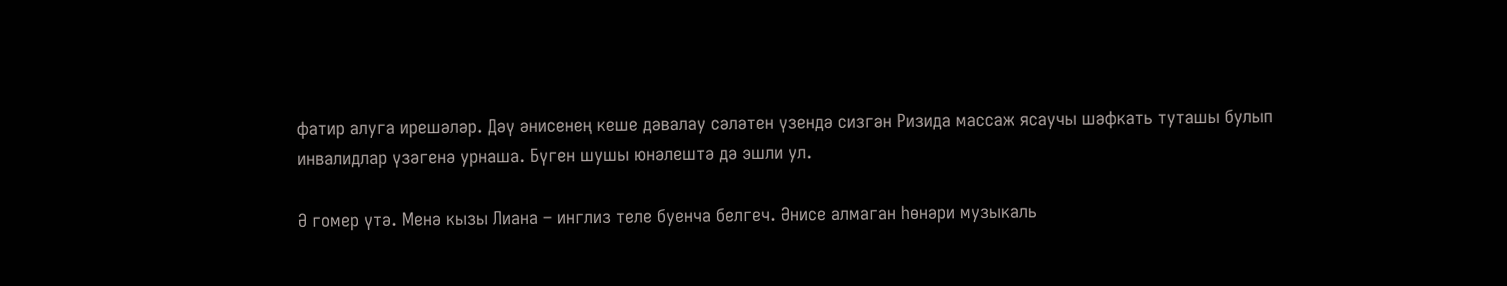фатир алуга ирешәләр. Дәү әнисенең кеше дәвалау сәләтен үзендә сизгән Ризида массаж ясаучы шәфкать туташы булып инвалидлар үзәгенә урнаша. Бүген шушы юнәлештә дә эшли ул.

Ә гомер үтә. Менә кызы Лиана – инглиз теле буенча белгеч. Әнисе алмаган һөнәри музыкаль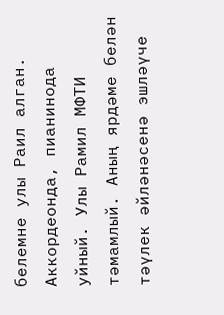белемне улы Раил алган. Аккордеонда, пианинода уйный. Улы Рамил МФТИ тәмамлый. Аның ярдәме белән тәүлек әйләнәсенә эшләүче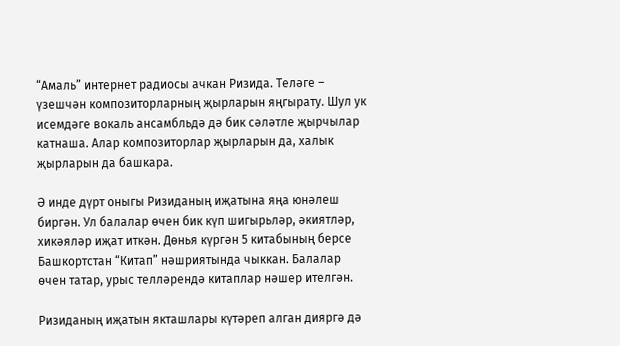“Амаль” интернет радиосы ачкан Ризида. Теләге – үзешчән композиторларның җырларын яңгырату. Шул ук исемдәге вокаль ансамбльдә дә бик сәләтле җырчылар катнаша. Алар композиторлар җырларын да, халык җырларын да башкара.

Ә инде дүрт оныгы Ризиданың иҗатына яңа юнәлеш биргән. Ул балалар өчен бик күп шигырьләр, әкиятләр, хикәяләр иҗат иткән. Дөнья күргән 5 китабының берсе Башкортстан “Китап” нәшриятында чыккан. Балалар өчен татар, урыс телләрендә китаплар нәшер ителгән.

Ризиданың иҗатын якташлары күтәреп алган дияргә дә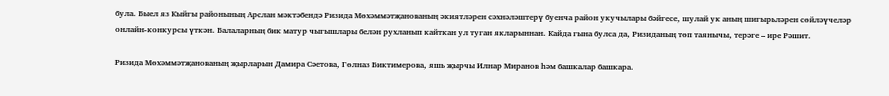була. Быел яз Кыйгы районының Арслан мәктәбендә Ризида Мөхәммәтҗанованың әкиятләрен сәхнәләштерү буенча район укучылары бәйгесе, шулай ук аның шигырьләрен сөйләүчеләр онлайн-конкурсы үткән. Балаларның бик матур чыгышлары белән рухланып кайткан ул туган якларыннан. Кайда гына булса да, Ризиданың төп таянычы, терәге – ире Рәшит.

Ризида Мөхәммәтҗанованың җырларын Дамира Сәетова, Гөлназ Биктимерова, яшь җырчы Илнар Миранов һәм башкалар башкара.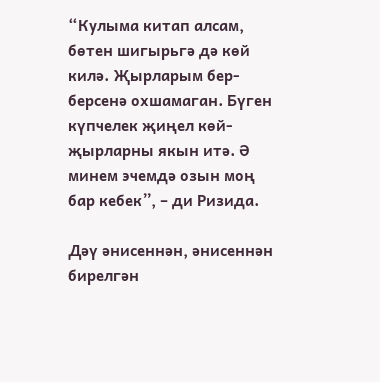“Кулыма китап алсам, бөтен шигырьгә дә көй килә. Җырларым бер-берсенә охшамаган. Бүген күпчелек җиңел көй-җырларны якын итә. Ә минем эчемдә озын моң бар кебек”, – ди Ризида.

Дәү әнисеннән, әнисеннән бирелгән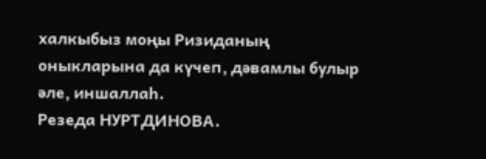халкыбыз моңы Ризиданың оныкларына да күчеп, дәвамлы булыр әле, иншаллаһ.
Резеда НУРТДИНОВА.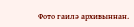Фото гаилә архивыннан.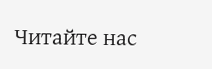Читайте нас